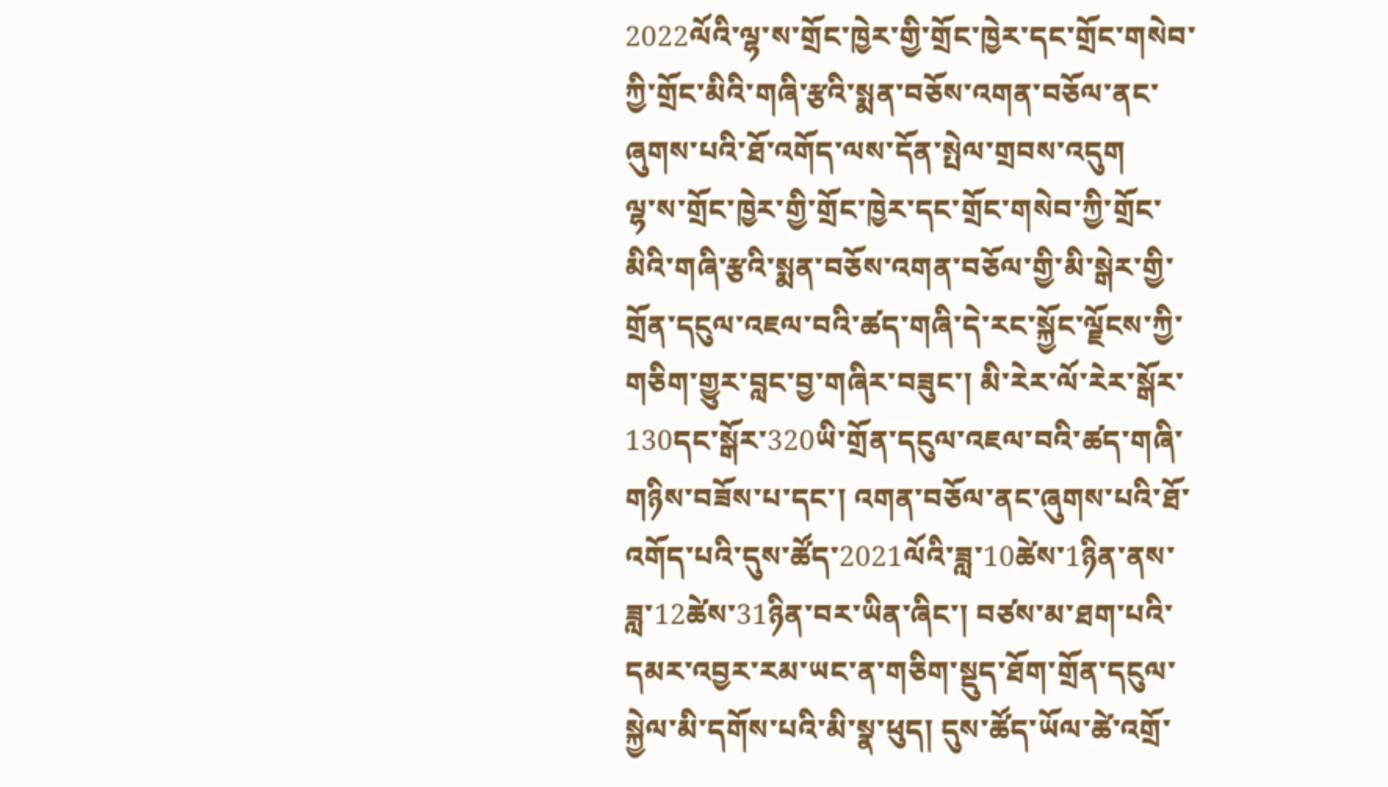2022ལོའི་ལྷ་ས་གྲོང་ཁྱེར་གྱི་གྲོང་ཁྱེར་དང་གྲོང་གསེབ་ཀྱི་གྲོང་མིའི་གཞི་རྩའི་སྨན་བཅོས་འགན་བཅོལ་ནང་ཞུགས་པའི་ཐོ་འགོད་ལས་དོན་སྤེལ་གྲབས་འདུག
ལྷ་ས་གྲོང་ཁྱེར་གྱི་གྲོང་ཁྱེར་དང་གྲོང་གསེབ་ཀྱི་གྲོང་མིའི་གཞི་རྩའི་སྨན་བཅོས་འགན་བཅོལ་གྱི་མི་སྒེར་གྱི་གྲོན་དངུལ་འཇལ་བའི་ཚད་གཞི་དེ་རང་སྐྱོང་ལྗོངས་ཀྱི་གཅིག་གྱུར་བླང་བྱ་གཞིར་བཟུང་། མི་རེར་ལོ་རེར་སྒོར་130དང་སྒོར་320ཡི་གྲོན་དངུལ་འཇལ་བའི་ཚད་གཞི་གཉིས་བཟོས་པ་དང་། འགན་བཅོལ་ནང་ཞུགས་པའི་ཐོ་འགོད་པའི་དུས་ཚོད་2021ལོའི་ཟླ་10ཚེས་1ཉིན་ནས་ཟླ་12ཚེས་31ཉིན་བར་ཡིན་ཞིང་། བཙས་མ་ཐག་པའི་དམར་འབྱར་རམ་ཡང་ན་གཅིག་སྡུད་ཐོག་གྲོན་དངུལ་སྐྱེལ་མི་དགོས་པའི་མི་སྣ་ཕུད། དུས་ཚོད་ཡོལ་ཚེ་འགྲོ་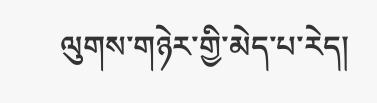ལུགས་གཉེར་གྱི་མེད་པ་རེད།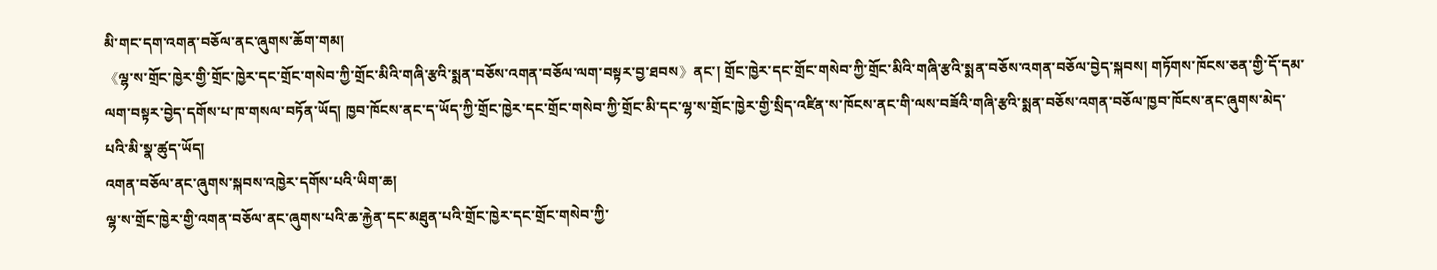མི་གང་དག་འགན་བཅོལ་ནང་ཞུགས་ཆོག་གམ།
《ལྷ་ས་གྲོང་ཁྱེར་གྱི་གྲོང་ཁྱེར་དང་གྲོང་གསེབ་ཀྱི་གྲོང་མིའི་གཞི་རྩའི་སྨན་བཅོས་འགན་བཅོལ་ལག་བསྟར་བྱ་ཐབས》ནང་། གྲོང་ཁྱེར་དང་གྲོང་གསེབ་ཀྱི་གྲོང་མིའི་གཞི་རྩའི་སྨན་བཅོས་འགན་བཅོལ་བྱེད་སྐབས། གཏོགས་ཁོངས་ཅན་གྱི་དོ་དམ་ལག་བསྟར་བྱེད་དགོས་པ་ཁ་གསལ་བཏོན་ཡོད། ཁྱབ་ཁོངས་ནང་ད་ཡོད་ཀྱི་གྲོང་ཁྱེར་དང་གྲོང་གསེབ་ཀྱི་གྲོང་མི་དང་ལྷ་ས་གྲོང་ཁྱེར་གྱི་སྲིད་འཛིན་ས་ཁོངས་ནང་གི་ལས་བཟོའི་གཞི་རྩའི་སྨན་བཅོས་འགན་བཅོལ་ཁྱབ་ཁོངས་ནང་ཞུགས་མེད་པའི་མི་སྣ་ཚུད་ཡོད།
འགན་བཅོལ་ནང་ཞུགས་སྐབས་འཁྱེར་དགོས་པའི་ཡིག་ཆ།
ལྷ་ས་གྲོང་ཁྱེར་གྱི་འགན་བཅོལ་ནང་ཞུགས་པའི་ཆ་རྐྱེན་དང་མཐུན་པའི་གྲོང་ཁྱེར་དང་གྲོང་གསེབ་ཀྱི་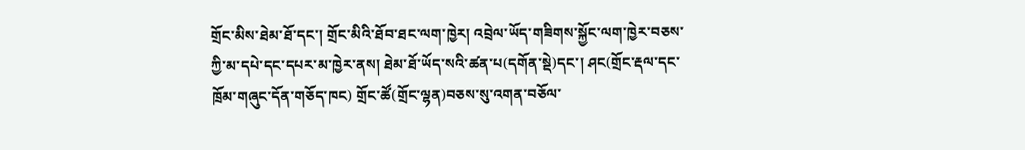གྲོང་མིས་ཐེམ་ཐོ་དང་། གྲོང་མིའི་ཐོབ་ཐང་ལག་ཁྱེར། འབྲེལ་ཡོད་གཟིགས་སྐྱོང་ལག་ཁྱེར་བཅས་ཀྱི་མ་དཔེ་དང་དཔར་མ་ཁྱེར་ནས། ཐེམ་ཐོ་ཡོད་སའི་ཚན་པ(དགོན་སྡེ)དང་། ཤང(གྲོང་རྡལ་དང་ཁྲོམ་གཞུང་དོན་གཅོད་ཁང) གྲོང་ཚོ(གྲོང་ལྷན)བཅས་སུ་འགན་བཅོལ་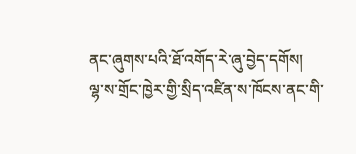ནང་ཞུགས་པའི་ཐོ་འགོད་རེ་ཞུ་བྱེད་དགོས།
ལྷ་ས་གྲོང་ཁྱེར་གྱི་སྲིད་འཛིན་ས་ཁོངས་ནང་གི་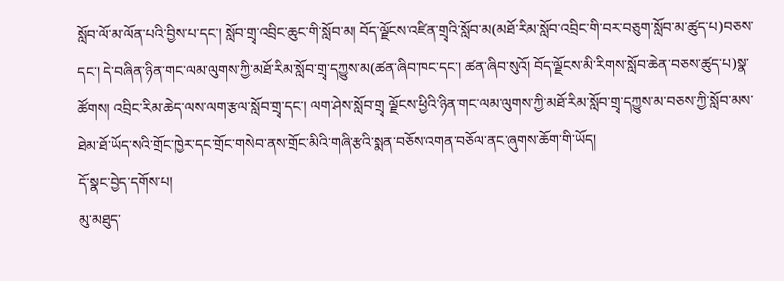སློབ་ལོ་མ་ལོན་པའི་བྱིས་པ་དང་། སློབ་གྲྭ་འབྲིང་ཆུང་གི་སློབ་མ། བོད་ལྗོངས་འཛིན་གྲྭའི་སློབ་མ(མཐོ་རིམ་སློབ་འབྲིང་གི་བར་བཅུག་སློབ་མ་ཚུད་པ)བཅས་དང་། དེ་བཞིན་ཉིན་གང་ལམ་ལུགས་ཀྱི་མཐོ་རིམ་སློབ་གྲྭ་དཀྱུས་མ(ཚན་ཞིབ་ཁང་དང་། ཚན་ཞིབ་སུའོ། བོད་ལྗོངས་མི་རིགས་སློབ་ཆེན་བཅས་ཚུད་པ)སྣ་ཚོགས། འབྲིང་རིམ་ཆེད་ལས་ལག་རྩལ་སློབ་གྲྭ་དང་། ལག་ཤེས་སློབ་གྲྭ ལྗོངས་ཕྱིའི་ཉིན་གང་ལམ་ལུགས་ཀྱི་མཐོ་རིམ་སློབ་གྲྭ་དཀྱུས་མ་བཅས་ཀྱི་སློབ་མས་ཐེམ་ཐོ་ཡོད་སའི་གྲོང་ཁྱེར་དང་གྲོང་གསེབ་ནས་གྲོང་མིའི་གཞི་རྩའི་སྨན་བཅོས་འགན་བཅོལ་ནང་ཞུགས་ཆོག་གི་ཡོད།
དོ་སྣང་བྱེད་དགོས་པ།
མུ་མཐུད་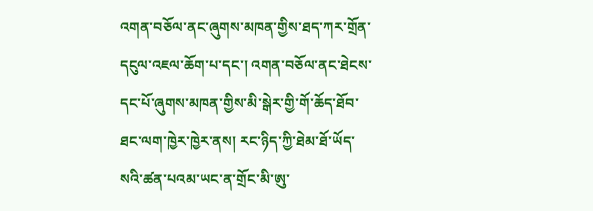འགན་བཅོལ་ནང་ཞུགས་མཁན་གྱིས་ཐད་ཀར་གྲོན་དངུལ་འཇལ་ཆོག་པ་དང་། འགན་བཅོལ་ནང་ཐེངས་དང་པོ་ཞུགས་མཁན་གྱིས་མི་སྒེར་གྱི་གོ་ཆོད་ཐོབ་ཐང་ལག་ཁྱེར་ཁྱེར་ནས། རང་ཉིད་ཀྱི་ཐེམ་ཐོ་ཡོད་སའི་ཚན་པའམ་ཡང་ན་གྲོང་མི་ཨུ་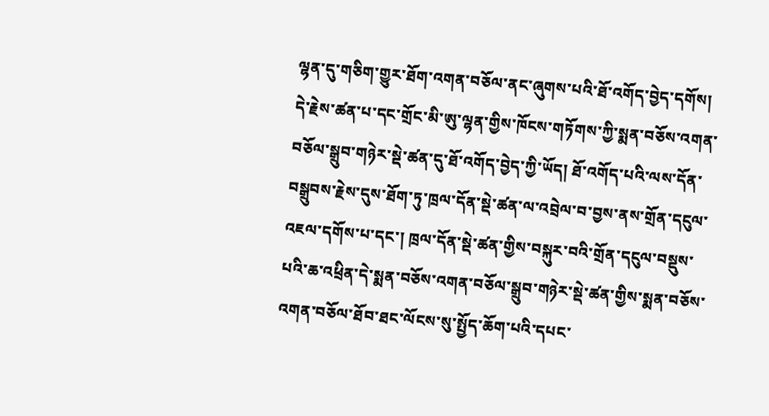ལྷན་དུ་གཅིག་གྱུར་ཐོག་འགན་བཅོལ་ནང་ཞུགས་པའི་ཐོ་འགོད་བྱེད་དགོས། དེ་རྗེས་ཚན་པ་དང་གྲོང་མི་ཨུ་ལྷན་གྱིས་ཁོངས་གཏོགས་ཀྱི་སྨན་བཅོས་འགན་བཅོལ་སྒྲུབ་གཉེར་སྡེ་ཚན་དུ་ཐོ་འགོད་བྱེད་ཀྱི་ཡོད། ཐོ་འགོད་པའི་ལས་དོན་བསྒྲུབས་རྗེས་དུས་ཐོག་ཏུ་ཁྲལ་དོན་སྡེ་ཚན་ལ་འབྲེལ་བ་བྱས་ནས་གྲོན་དངུལ་འཇལ་དགོས་པ་དང་། ཁྲལ་དོན་སྡེ་ཚན་གྱིས་བསྐུར་བའི་གྲོན་དངུལ་བསྡུས་པའི་ཆ་འཕྲིན་དེ་སྨན་བཅོས་འགན་བཅོལ་སྒྲུབ་གཉེར་སྡེ་ཚན་གྱིས་སྨན་བཅོས་འགན་བཅོལ་ཐོབ་ཐང་ལོངས་སུ་སྤྱོད་ཆོག་པའི་དཔང་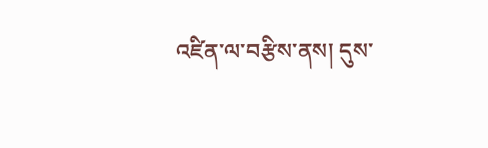འཛིན་ལ་བརྩིས་ནས། དུས་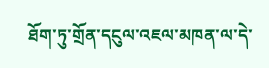ཐོག་ཏུ་གྲོན་དངུལ་འཇལ་མཁན་ལ་དེ་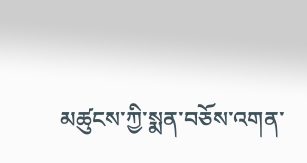མཚུངས་ཀྱི་སྨན་བཅོས་འགན་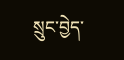སྲུང་བྱེད་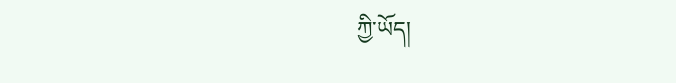ཀྱི་ཡོད།